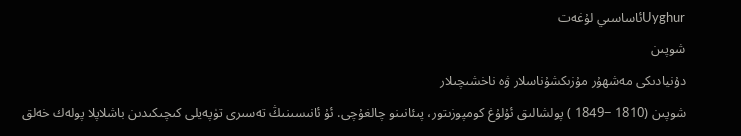Uyghurئاساسىي لۇغەت
شوپىن
دۇنيادىكى مەشھۇر مۇزىكشۇناسلار ۋە ناخشىچىلار
شوپىن (1810 −1849 ) پولشالىق ئۇلۇغ كومپوزىتور، پىئانىنو چالغۇچى. ئۇ ئانىسىنىڭ تەسىرى تۈپەيلى كىچىكىدىن باشلاپلا پولەك خەلق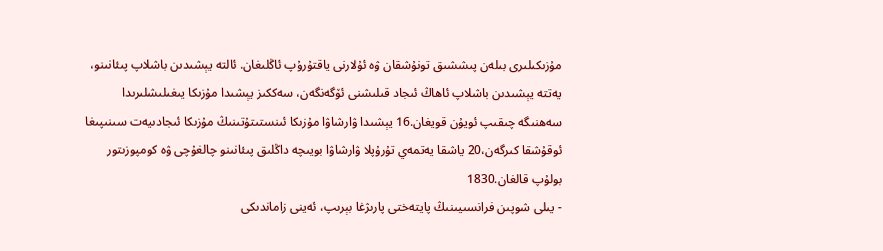مۇزىكىلىرى بىلەن پىششىق تونۇشقان ۋە ئۇلارنى ياقتۇرۇپ ئاڭلىغان. ئالتە يېشىدىن باشلاپ پىئانىنو، يەتتە يېشىدىن باشلاپ ئاھاڭ ئىجاد قىلىشنى ئۆگەنگەن، سەككىز يېشىدا مۇزىكا يىغىلىشلىرىدا سەھنىگە چىقىپ ئويۇن قويغان.16 يېشىدا ۋارشاۋا مۇزىكا ئىنستىتۇتىنىڭ مۇزىكا ئىجادىيەت سىنىپىغا ئوقۇشقا كىرگەن،20 ياشقا يەتمەي تۇرۇپلا ۋارشاۋا بويىچە داڭلىق پىئانىنو چالغۇچى ۋە كومپوزىتور بولۇپ قالغان.1830
- يىلى شوپىن فرانسىيىنىڭ پايتەختى پارىژغا بېرىپ، ئەينى زاماندىكى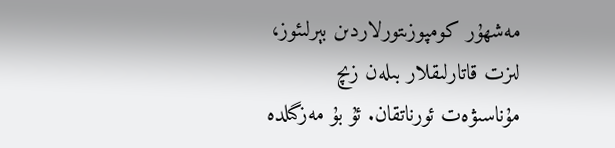مەشھۇر كومپوزىتورلاردىن بېرلىئوز، لىزت قاتارلىقلار بىلەن زىچ مۇناسىۋەت ئورناتقان. ئۇ بۇ مەزگىلدە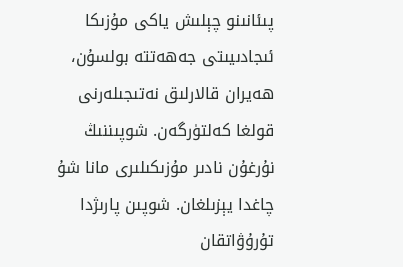پىئانىنو چېلىش ياكى مۇزىكا ئىجادىيىتى جەھەتتە بولسۇن، ھەيران قالارلىق نەتىجىلەرنى قولغا كەلتۈرگەن. شوپىننىڭ نۇرغۇن نادىر مۇزىكىلىرى مانا شۇ چاغدا يېزىلغان. شوپىن پارىژدا تۇرۇۋاتقان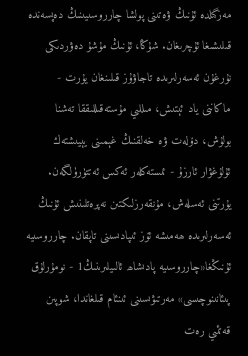مەزگىلدە ئۇنىڭ ۋەتىنى پولشا چارروسىيىنىڭ دەپسەندە قىلىشىغا ئۇچرىغان. شۇڭا، ئۇنىڭ مۇشۇ دەۋردىكى نۇرغۇن ئەسەرلىرىدە تاجاۋۇز قىلىنغان يۇرت - ماكاننى ياد ئېتىش، مىللىي مۇستەقىللىققا تەشنا بولۇش، دۆلەت ۋە خەلقنىڭ غېمىنى يېيىشتەك ئۇلۇغۋار ئارزۇ - ئىستەكلەر ئەكس ئەتتۈرۈلگەن. يۇرتنى ئەسلەش، مۇنقەرزلىكتىن نەپرەتلىنىش ئۇنىڭ ئەسەرلىرىدە ھەمىشە ئۆز ئىپادىسىنى تاپقان. چارروسىيە ئۇنىڭغا«چارروسىيە پادىشاھ ئالىيلىرىنىڭ1 - نومۇرلۇق پىئانىنوچىسى» مەرتىۋىسىنى ئىنئام قىلغاندا، شوپىن قەتئىي رەت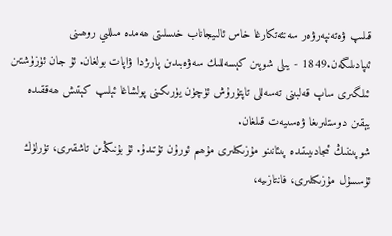قىلىپ ۋەتەنپەرۋەر سەنئەتكارغا خاس ئالىيجاناب خىسلىتى ھەمدە مىللىي روھىنى ئىپادىلىگەن.1849 - يىلى شوپىن كېسەللىك سەۋەبىدىن پارىژدا ۋاپات بولغان. ئۇ جان ئۈزۈشتىن ئىلگىرى ساپ قەلبىنى تەسەللى تاپتۇرۇش ئۈچۈن يۈرىكىنى پولشاغا ئېلىپ كېتىش ھەققىدە يېقىن دوستلىرىغا ۋەسىيەت قىلغان.
شوپىننىڭ ئىجادىيىتىدە پىئانىنو مۇزىكىلىرى مۇھىم ئورۇن تۇتىدۇ. ئۇ بۇنىڭدىن تاشقىرى، تۈرلۈك ئۇسسۇل مۇزىكىلىرى، فانتازىيە،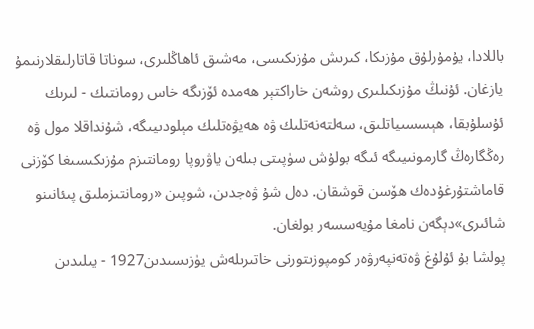باللادا، يۇمۇرلۇق مۇزىكا، كىرىش مۇزىكىسى، مەشىق ئاھاڭلىرى، سوناتا قاتارلىقلارنىمۇ يازغان. ئۇنىڭ مۇزىكىلىرى روشەن خاراكتېر ھەمدە ئۆزىگە خاس رومانتىك - لىرىك ئۇسلۇبقا، ھېسسىياتلىق، سەلتەنەتلىك ۋە ھەيۋەتلىك مېلودىيىگە، شۇنداقلا مول ۋە رەڭگارەڭ گارمونىيىگە ئىگە بولۇش سۈپىتى بىلەن ياۋروپا رومانتىزم مۇزىكىسىغا كۆزنى قاماشتۇرغۇدەك ھۆسن قوشقان. دەل شۇ ۋەجدىن، شوپىن «رومانتىزملىق پىئانىنو شائىرى»دېگەن نامغا مۇيەسسەر بولغان.
پولشا بۇ ئۇلۇغ ۋەتەنپەرۋەر كومپوزىتورنى خاتىرىلەش يۈزىسىدىن1927 - يىلىدىن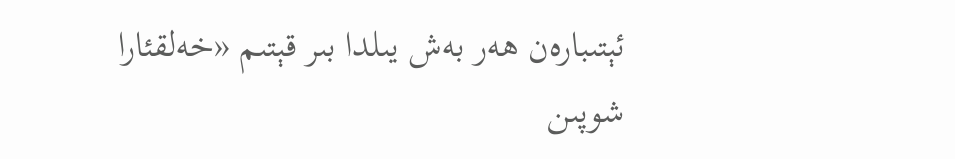ئېتىبارەن ھەر بەش يىلدا بىر قېتىم «خەلقئارا شوپىن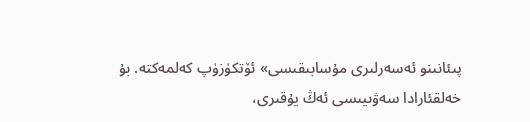پىئانىنو ئەسەرلىرى مۇسابىقىسى» ئۆتكۈزۈپ كەلمەكتە. بۇ خەلقئارادا سەۋىيىسى ئەڭ يۇقىرى،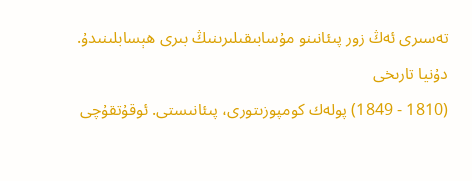تەسىرى ئەڭ زور پىئانىنو مۇسابىقىلىرىنىڭ بىرى ھېسابلىنىدۇ.
دۇنيا تارىخى
(1810 - 1849) پولەك كومپوزىتورى، پىئانىستى. ئوقۇتقۇچى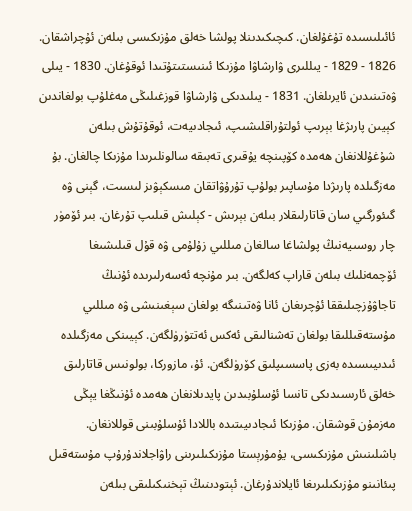ئائىلىسىدە تۇغۇلغان. كىچىكىدىنلا پولشا خەلق مۇزىكىسى بىلەن ئۇچراشقان. 1826 - 1829 - يىللىرى ۋارشاۋا مۇزىكا ئىنىستىتۇتىدا ئوقۇغان. 1830 - يىلى ۋەتىنىدىن ئايرىلغان. 1831 - يىلىدىكى ۋارشاۋا قوزغىلىڭى مەغلۇپ بولغاندىن كېيىن پارىژغا بېرىپ ئولتۇراقلىشىپ، ئىجادىيەت، ئوقۇتۇش بىلەن شۇغۇللانغان ھەمدە كۆپىنچە يۇقىرى تەبىقە سالونلىرىدا مۇزىكا چالغان. بۇ مەزگىلدە پارىژدا مۇساپىر بولۇپ تۇرۇۋاتقان مىسكېۋىز لىسىت، گېنى ۋە گىئورگىي سان قاتارلىقلار بىلەن بېرىش - كېلىش قىلىپ تۇرغان. بىر ئۆمۈر چار روسىيەنىڭ پولشاغا سالغان مىللىي زۇلۇمى ۋە قۇل قىلىشىغا ئۆچمەنلىك بىلەن قاراپ كەلگەن. بىر مۇنچە ئەسەرلىرىدە ئۇنىڭ تاجاۋۇزچىلىققا ئۇچرىغان ئانا ۋەتىنىگە بولغان سېغىنىشى ۋە مىللىي مۇستەقىللىقا بولغان تەشنالىقى ئەكس ئەتتۈرۈلگەن. كېيىنكى مەزگىلدە ئىدىيىسىدە بەزى پاسسىپلىق كۆرۈلگەن. ئۇ، مازوركا، بولونىس قاتارلىق خەلق ئارىسىدىكى تانسا ئۇسلۇبىدىن پايدىلانغان ھەمدە ئۇنىڭغا يېڭى مەزمۇن قوشقان. مۇزىكا ئىجادىيىتىدە باللادا ئۇسلۇبىنى قوللانغان. باشلىنىش مۇزىكىسى، يۇمۇرېستا مۇزىكىلىرىنى راۋاجلاندۇرۇپ مۇستەقىل پىئانىنو مۇزىكىلىرىغا ئايلاندۇرغان. ئېتودىنىڭ تېخنىكىلىقى بىلەن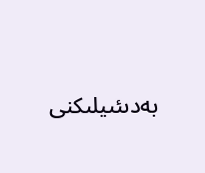بەدىئىيلىكنى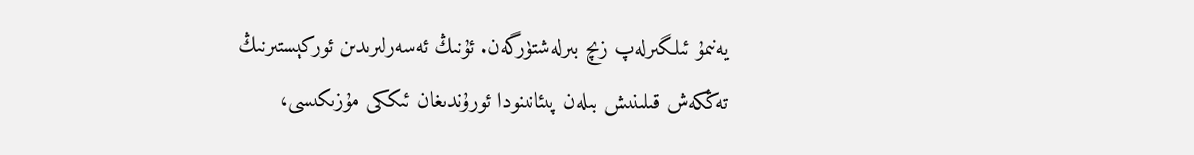يەنىمۇ ئىلگىرلەپ زىچ بىرلەشتۈرگەن. ئۇنىڭ ئەسەرلىرىدىن ئوركېستىرنىڭ تەڭكەش قىلىنىش بىلەن پىئانىنودا ئورۇندىغان ئىككى مۇزىكىسى،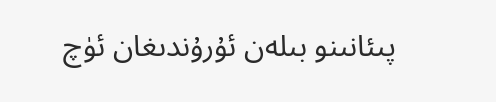پىئانىنو بىلەن ئۇرۇندىغان ئۈچ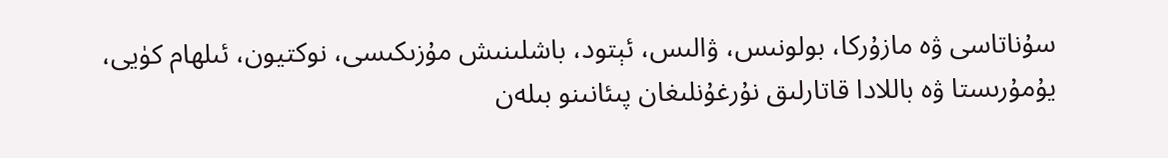سۇناتاسى ۋە مازۇركا، بولونىس، ۋالىس، ئېتود، باشلىنىش مۇزىكىسى، نوكتيون، ئىلھام كۈيى، يۇمۇرىستا ۋە باللادا قاتارلىق نۇرغۇنلىغان پىئانىنو بىلەن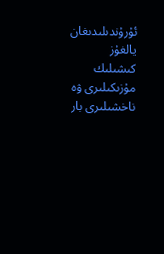ئۇرۇندىلىدىغان يالغۇز كىشىلىك مۇزىكىلىرى ۋە ناخشىلىرى بار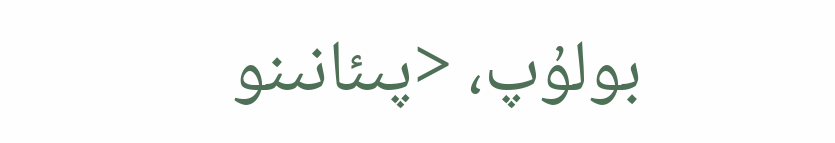بولۇپ، <پىئانىنو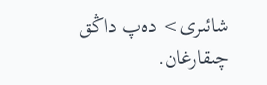شائىرى> دەپ داڭق چىقارغان.